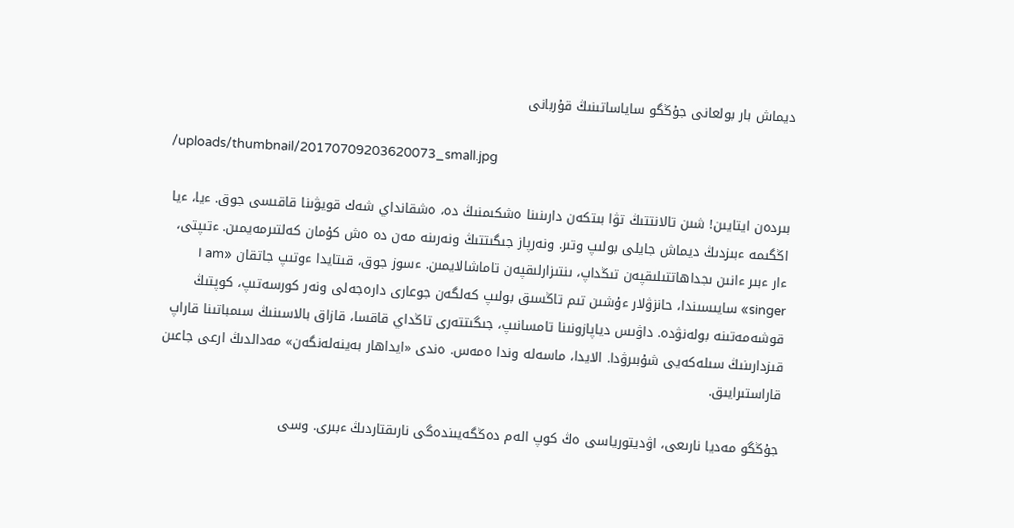ديماش بار بولعانى جۇڭگو ساياساتىنىڭ قۇربانى

/uploads/thumbnail/20170709203620073_small.jpg

بىردەن ايتايىن! شىن تالانتتىڭ تۋا بىتكەن دارىنىنا ەشكىمنىڭ دە، ەشقانداي شەك قويۋىنا قاقىسى جوق. ءيا، ءيا اڭگىمە ءبىزدىڭ ديماش جايلى بولىپ وتىر. ونەرپاز جىگىتتىڭ ونەرىنە مەن دە ەش كۇمان كەلتىرمەيمىن. ءتىپتى، ءار ءبىر ءانىن ىجداھاتتىلىقپەن تىڭداپ، ىنتىزارلىقپەن تاماشالايمىن. ءسوز جوق، قىتايدا ءوتىپ جاتقان «I am singer» سايىسىندا، حانزۋلار ءۇشىن تىم تاڭسىق بولىپ كەلگەن جوعارى دارەجەلى ونەر كورسەتىپ، كوپتىڭ قوشەمەتىنە بولەنۋدە. داۋىس دياپازونىنا تامسانىپ، جىگىتتەرى تاڭداي قاقسا، قازاق بالاسىنىڭ سىمباتىنا قاراپ قىزدارىنىڭ سىلەكەيى شۇبىرۋدا. الايدا، ماسەلە وندا ەمەس. ەندى «ايداھار بەينەلەنگەن» مەدالدىڭ ارعى جاعىن قاراستىرايىق.

جۇڭگو مەديا نارىعى، اۋديتورياسى ەڭ كوپ الەم دەڭگەيىندەگى نارىقتاردىڭ ءبىرى. وسى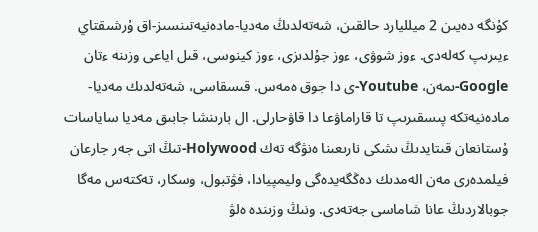كۇنگە دەيىن 2 ميلليارد حالقىن، شەتەلدىڭ مەديا-مادەنيەتىنسىز-اق ۇرشىقتاي ءيىرىپ كەلەدى. ءوز شوۋى، ءوز جۇلدىزى، ءوز كينوسى، قىل اياعى وزىنە ءتان Google-ىمەن، Youtube-ى دا جوق ەمەس. قىسقاسى، شەتەلدىك مەديا-مادەنيەتكە پىسقىرىپ تا قاراماۋعا دا قاۋحارلى. ال بارىنشا جابىق مەديا ساياسات ۇستانعان قىتايدىڭ ىشكى نارىعىنا ەنۋگە تەك Holywood-تىڭ اتى جەر جارعان فيلمدەرى مەن الەمدىك دەڭگەيدەگى وليمپيادا، فۋتبول، وسكار، تەكتەس مەگا جوبالاردىڭ عانا شاماسى جەتەدى. ونىڭ وزىندە ەلۋ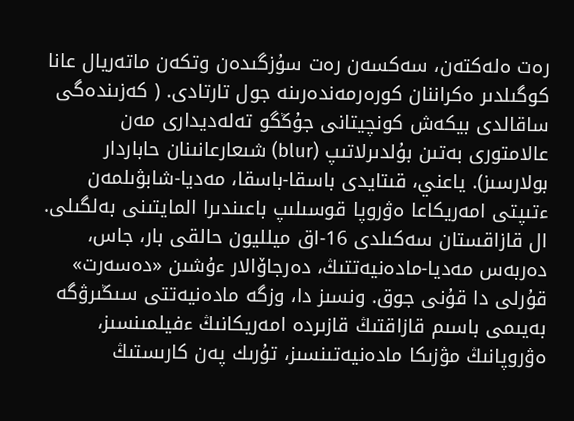رەت ەلەكتەن، سەكسەن رەت سۇزگىدەن وتكەن ماتەريال عانا كوگىلدىر ەكراننان كورەرمەندەرىنە جول تارتادى. ( كەزىندەگى ساقالدى بيكەش كونچيتانى جۇڭگو تەلەديدارى مەن عالامتورى بەتىن بۇلدىرلاتىپ (blur) شىعارعانىنان حاباردار بولارسىز). ياعني، قىتايدى باسقا-باسقا، مەديا-شابۋىلمەن ءتىپتى امەريكاعا ەۋروپا قوسىلىپ باعىندىرا المايتىنى بەلگىلى. ال قازاقستان سەكىلدى 16-اق ميلليون حالقى بار، جاس، دەربەس مەديا-مادەنيەتتىڭ، دەرجاۆالار ءۇشىن «دەسەرت» قۇرلى دا قۇنى جوق. ونسىز دا، وزگە مادەنيەتتى سىڭىرۋگە بەيىمى باسىم قازاقتىڭ قازىردە امەريكانىڭ ءفيلمىنسىز، ەۋروپانىڭ مۋزىكا مادەنيەتىنسىز، تۇرىك پەن كارىستىڭ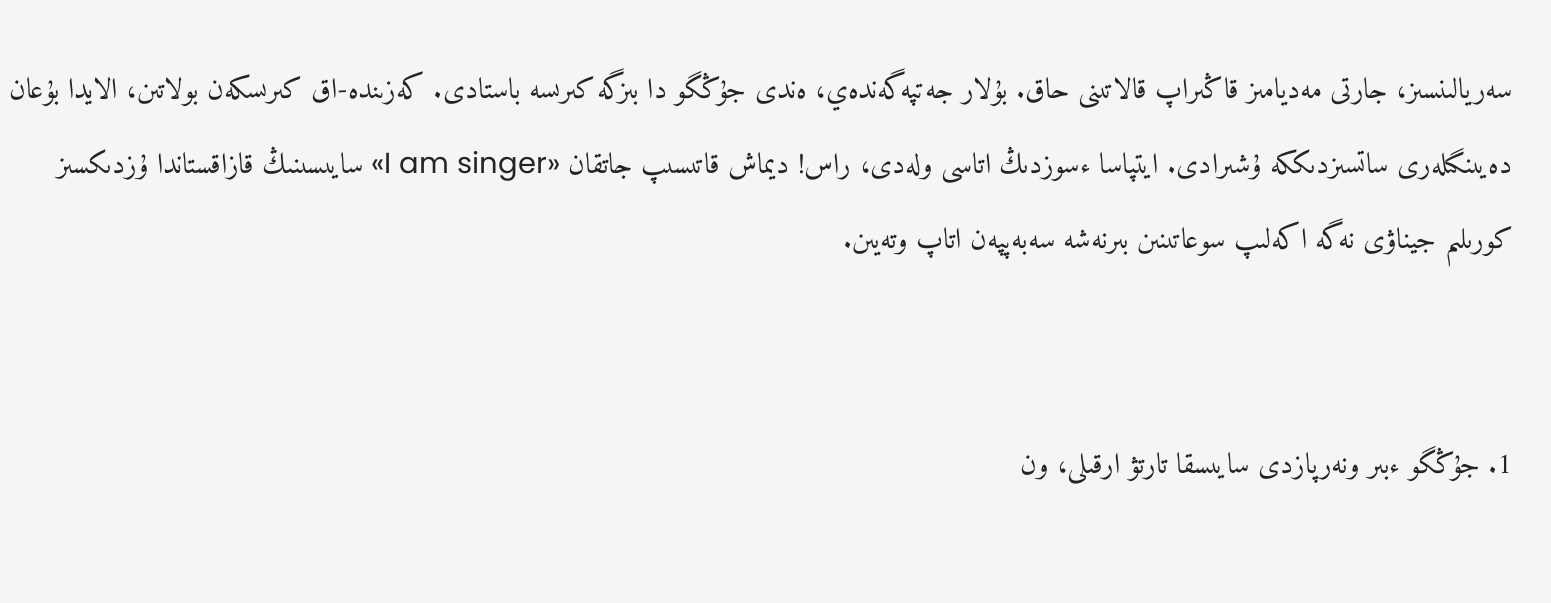سەريالىنسىز، جارتى مەديامىز قاڭىراپ قالاتىنى حاق. بۇلار جەتپەگەندەي، ەندى جۇڭگو دا بىزگە كىرىسە باستادى. كەزىندە-اق كىرىسكەن بولاتىن، الايدا بۇعان دەيىنگىلەرى ساتسىزدىككە ۇشىرادى. ايتپاسا ءسوزدىڭ اتاسى ولەدى، راس! ديماش قاتىسىپ جاتقان «I am singer» سايىسىنىڭ قازاقستاندا ۇزدىكسىز كورىلىم جيناۋى نەگە اكەلىپ سوعاتىنىن بىرنەشە سەبەپپەن اتاپ وتەيىن.


1. جۇڭگو ءبىر ونەرپازدى سايىسقا تارتۋ ارقىلى، ون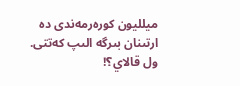ميلليون كورەرمەندى دە ارتىنان بىرگە الىپ كەتتى. ول قالاي؟!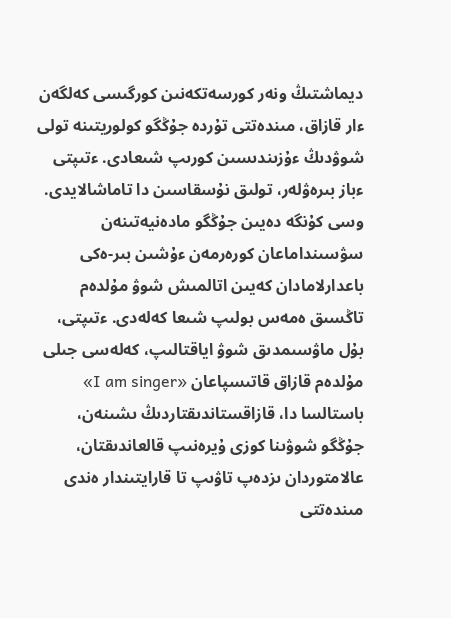ديماشتىڭ ونەر كورسەتكەنىن كورگىسى كەلگەن ءار قازاق، مىندەتتى تۇردە جۇڭگو كولوريتىنە تولى شوۋدىڭ ءۇزىندىسىن كورىپ شىعادى. ءتىپتى ءباز بىرەۋلەر، تولىق نۇسقاسىن دا تاماشالايدى. وسى كۇنگە دەيىن جۇڭگو مادەنيەتىنەن سۋسىنداماعان كورەرمەن ءۇشىن بىر-ەكى باعدارلامادان كەيىن اتالمىش شوۋ مۇلدەم تاڭسىق ەمەس بولىپ شىعا كەلەدى. ءتىپتى، بۇل ماۋسىمدىق شوۋ اياقتالىپ، كەلەسى جىلى مۇلدەم قازاق قاتىسپاعان «I am singer» باستالسا دا، قازاقستاندىقتاردىڭ ىشىنەن، جۇڭگو شوۋىنا كوزى ۇيرەنىپ قالعاندىقتان، عالامتوردان ىزدەپ تاۋىپ تا قارايتىندار ەندى مىندەتتى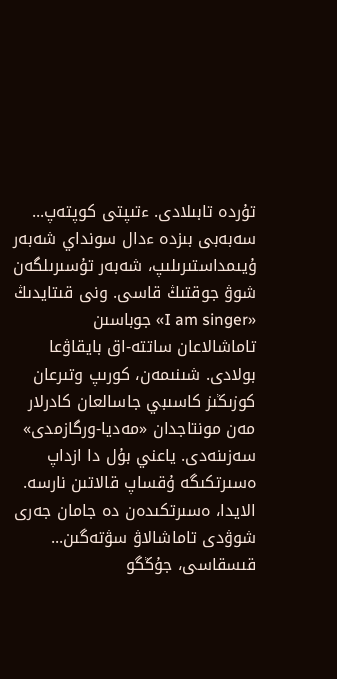تۇردە تابىلادى. ءتىپتى كوپتەپ... سەبەبى بىزدە ءدال سونداي شەبەر ۇيىمداستىرىلىپ، شەبەر تۇسىرىلگەن شوۋ جوقتىڭ قاسى. ونى قىتايدىڭ «I am singer» جوباسىن تاماشالاعان ساتتە-اق بايقاۋعا بولادى. شىنىمەن، كورىپ وتىرعان كوزىڭىز كاسىبي جاسالعان كادرلار مەن مونتاجدان «مەديا-ورگازمدى» سەزىنەدى. ياعني بۇل دا ازداپ ەسىرتكىگە ۇقساپ قالاتىن نارسە. الايدا، ەسىرتكىدەن دە جامان جەرى شوۋدى تاماشالاۋ سۋتەگىن... قىسقاسى، جۇڭگو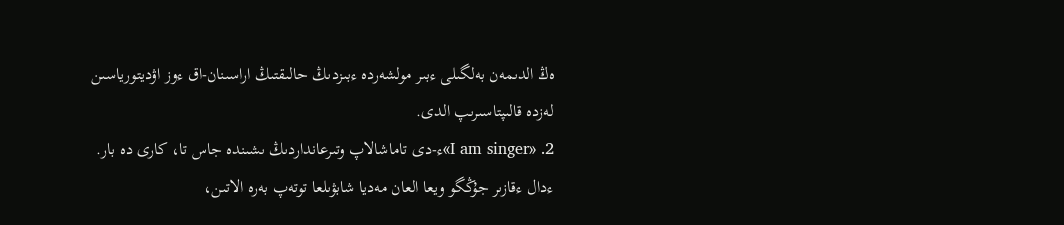ەڭ الدىمەن بەلگىلى ءبىر مولشەردە ءبىزدىڭ حالىقتىڭ اراسىنان-اق ءوز اۋديتورياسىن لەزدە قالىپتاسىرىپ الدى.
2. «I am singer»ء-دى تاماشالاپ وتىرعانداردىڭ ىشىندە جاس تا، كارى دە بار. ءدال ءقازىر جۇڭگو ويعا العان مەديا شابۋىلعا توتەپ بەرە الاتىن،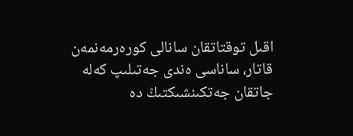اقىل توقتاتقان سانالى كورەرمەنمەن قاتار، ساناسى ەندى جەتىلىپ كەلە جاتقان جەتكىنشىكتىڭ دە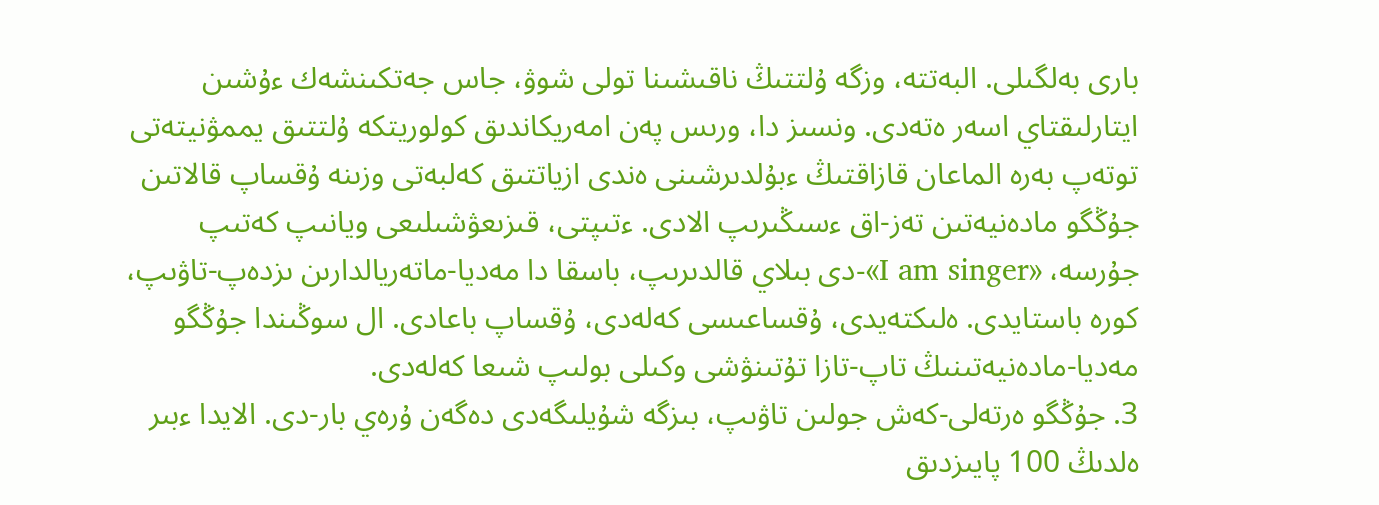بارى بەلگىلى. البەتتە، وزگە ۇلتتىڭ ناقىشىنا تولى شوۋ، جاس جەتكىنشەك ءۇشىن ايتارلىقتاي اسەر ەتەدى. ونسىز دا، ورىس پەن امەريكاندىق كولوريتكە ۇلتتىق يممۋنيتەتى توتەپ بەرە الماعان قازاقتىڭ ءبۇلدىرشىنى ەندى ازياتتىق كەلبەتى وزىنە ۇقساپ قالاتىن جۇڭگو مادەنيەتىن تەز-اق ءسىڭىرىپ الادى. ءتىپتى، قىزىعۋشىلىعى ويانىپ كەتىپ جۇرسە، «I am singer»-دى بىلاي قالدىرىپ، باسقا دا مەديا-ماتەريالدارىن ىزدەپ-تاۋىپ، كورە باستايدى. ەلىكتەيدى، ۇقساعىسى كەلەدى، ۇقساپ باعادى. ال سوڭىندا جۇڭگو مەديا-مادەنيەتىنىڭ تاپ-تازا تۇتىنۋشى وكىلى بولىپ شىعا كەلەدى.
3. جۇڭگو ەرتەلى-كەش جولىن تاۋىپ، بىزگە شۇيلىگەدى دەگەن ۇرەي بار-دى. الايدا ءبىر ەلدىڭ 100 پايىزدىق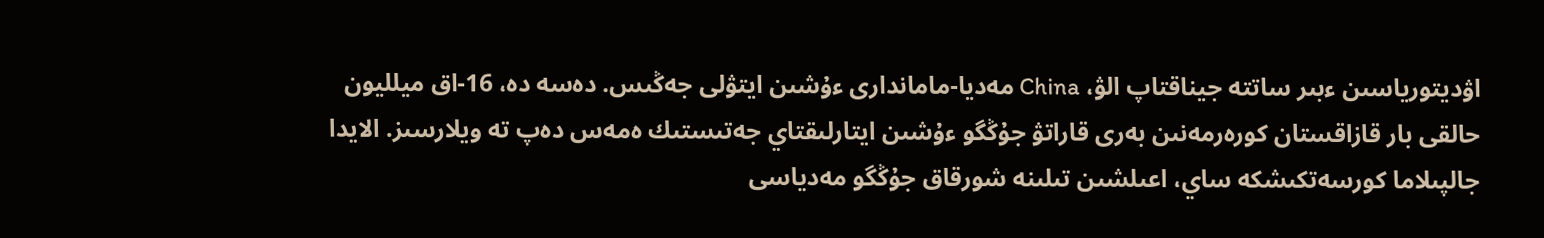اۋديتورياسىن ءبىر ساتتە جيناقتاپ الۋ، China مەديا-ماماندارى ءۇشىن ايتۋلى جەڭىس. دەسە دە، 16-اق ميلليون حالقى بار قازاقستان كورەرمەنىن بەرى قاراتۋ جۇڭگو ءۇشىن ايتارلىقتاي جەتىستىك ەمەس دەپ تە ويلارسىز. الايدا جالپىلاما كورسەتكىشكە ساي، اعىلشىن تىلىنە شورقاق جۇڭگو مەدياسى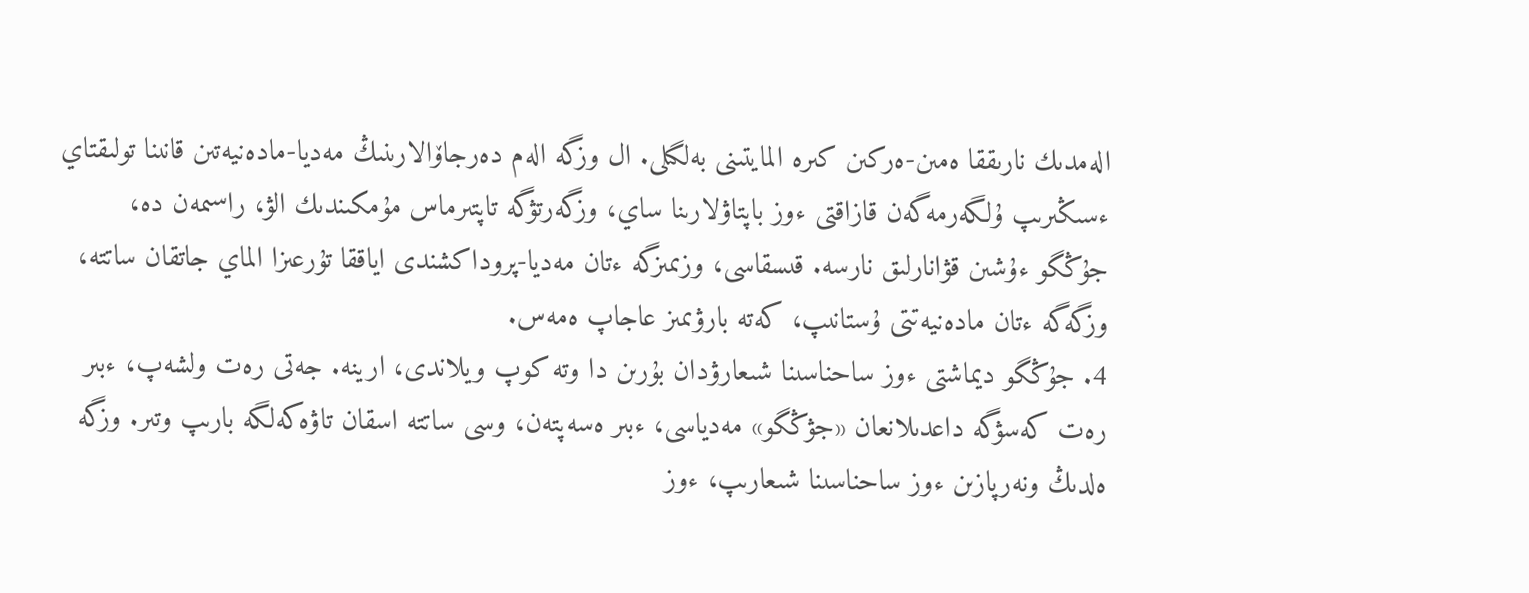الەمدىك نارىققا ەمىن-ەركىن كىرە المايتىنى بەلگىلى. ال وزگە الەم دەرجاۆالارىنىڭ مەديا-مادەنيەتىن قانىنا تولىقتاي ءسىڭىرىپ ۇلگەرمەگەن قازاقتى ءوز باپتاۋلارىنا ساي، وزگەرتۋگە تاپتىرماس مۇمكىندىك الۋ، راسىمەن دە، جۇڭگو ءۇشىن قۋانارلىق نارسە. قىسقاسى، وزىمىزگە ءتان مەديا-پروداكشندى اياققا تۇرعىزا الماي جاتقان ساتتە، وزگەگە ءتان مادەنيەتتى ۇستانىپ، كەتە بارۋىمىز عاجاپ ەمەس.
4. جۇڭگو ديماشتى ءوز ساحناسىنا شىعارۋدان بۇرىن دا وتە كوپ ويلاندى، ارينە. جەتى رەت ولشەپ، ءبىر رەت كەسۋگە داعدىلانعان «جۋڭگو» مەدياسى، ءبىر ەسەپتەن، وسى ساتتە اسقان تاۋەكەلگە بارىپ وتىر. وزگە ەلدىڭ ونەرپازىن ءوز ساحناسىنا شىعارىپ، ءوز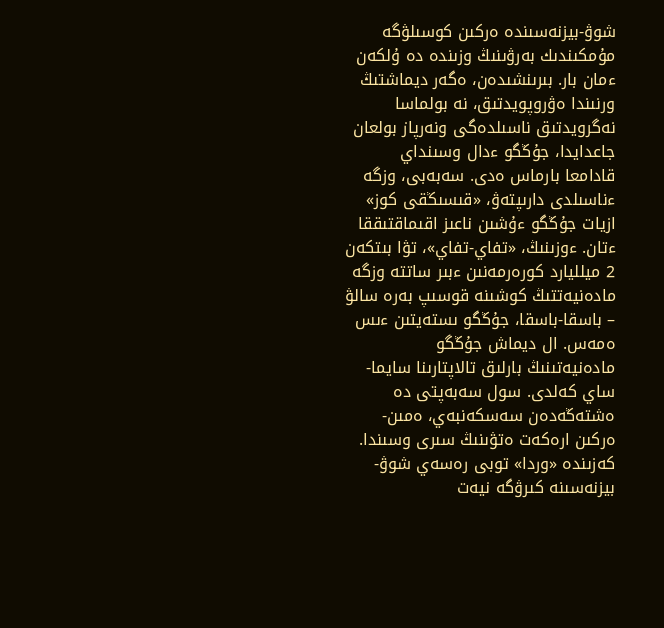شوۋ-بيزنەسىندە ەركىن كوسىلۋگە مۇمكىندىك بەرۋىنىڭ وزىندە دە ۇلكەن ءمان بار. بىرىنشىدەن، ەگەر ديماشتىڭ ورنىندا ەۋروپويدتىق، نە بولماسا نەگرويدتىق ناسىلدەگى ونەرپاز بولعان جاعدايدا، جۇڭگو ءدال وسىنداي قادامعا بارماس ەدى. سەبەبى، وزگە ءناسىلدى دارىپتەۋ، «قىسىڭقى كوز» ازيات جۇڭگو ءۇشىن ناعىز اقىماقتىققا ءتان. ءوزىنىڭ، «تفاي-تفاي»، تۋا بىتكەن 2 ميلليارد كورەرمەنىن ءبىر ساتتە وزگە مادەنيەتتىڭ كوشىنە قوسىپ بەرە سالۋ – باسقا-باسقا، جۇڭگو ىستەيتىن ءىس ەمەس. ال ديماش جۇڭگو مادەنيەتىنىڭ بارلىق تالاپتارىنا سايما-ساي كەلدى. سول سەبەپتى دە ەشتەڭەدەن سەسكەنبەي، ەمىن-ەركىن ارەكەت ەتۋىنىڭ سىرى وسىندا. كەزىندە «وردا» توبى رەسەي شوۋ-بيزنەسىنە كىرۋگە نيەت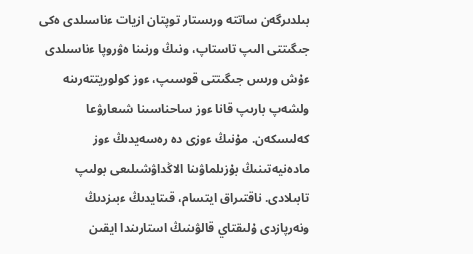بىلدىرگەن ساتتە ورىستار توپتان ازيات ءناسىلدى ەكى جىگىتتى الىپ تاستاپ، ونىڭ ورنىنا ەۋروپا ءناسىلدى ءۇش ورىس جىگىتتى قوسىپ، ءوز كولوريتتەرىنە ولشەپ بارىپ قانا ءوز ساحناسىنا شىعارۋعا كەلىسكەن. مۇنىڭ ءوزى دە رەسەيدىڭ ءوز مادەنيەتىنىڭ بۇزىلماۋىنا الاڭداۋشىلىعى بولىپ تابىلادى. ناقتىراق ايتسام، قىتايدىڭ ءبىزدىڭ ونەرپازدى ۇلىقتاي قالۋىنىڭ استارىندا ايقىن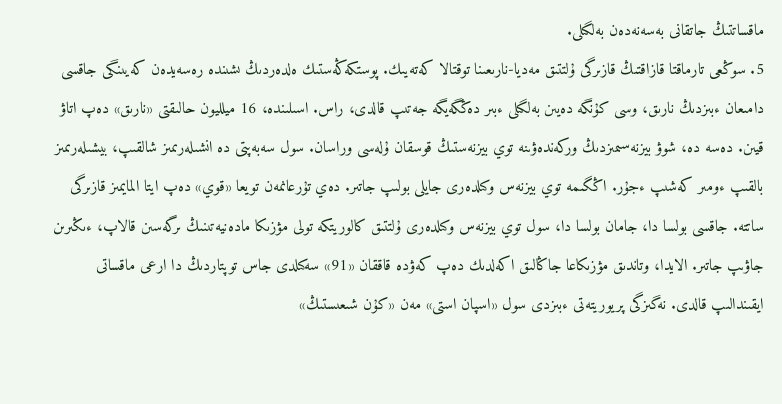ماقساتتىڭ جاتقانى بەسەنەدەن بەلگىلى.
5. سوڭعى تارماقتا قازاقتىڭ قازىرگى ۇلتتىق مەديا-نارىعىنا توقتالا كەتەيىك. پوستكەڭەستىك ەلدەردىڭ ىشىندە رەسەيدەن كەيىنگى جاقسى دامىعان ءبىزدىڭ نارىق، وسى كۇنگە دەيىن بەلگىلى ءبىر دەڭگەيگە جەتىپ قالدى، راس. اسىلىندە، 16 ميلليون حالىقتى «نارىق» دەپ اتاۋ قيىن. دەسە دە، شوۋ بيزنەسىمىزدىڭ وركەندەۋىنە توي بيزنەستىڭ قوسقان ۇلەسى وراسان. سول سەبەپتى دە انشىلەرىمىز شالقىپ، بيشىلەرىمىز بالقىپ ءومىر كەشىپ ءجۇر. اڭگىمە توي بيزنەس وكىلدەرى جايلى بولىپ جاتىر. دەي تۇرعانمەن تويعا «قوي» دەپ ايتا المايمىز قازىرگى ساتتە. جاقسى بولسا دا، جامان بولسا دا، سول توي بيزنەس وكىلدەرى ۇلتتىق كالوريتكە تولى مۋزىكا مادەنيەتىنىڭ ىرگەسىن قالاپ، ءىڭىرىن جاۋىپ جاتىر. الايدا، وتاندىق مۋزىكاعا جاڭالىق اكەلدىك دەپ كەۋدە قاققان «91» سەكىلدى جاس توپتاردىڭ دا ارعى ماقساتى ايقىندالىپ قالدى. نەگىزگى پريوريتەتى ءبىزدى سول «اسپان استى» مەن «كۇن شىعىستىڭ»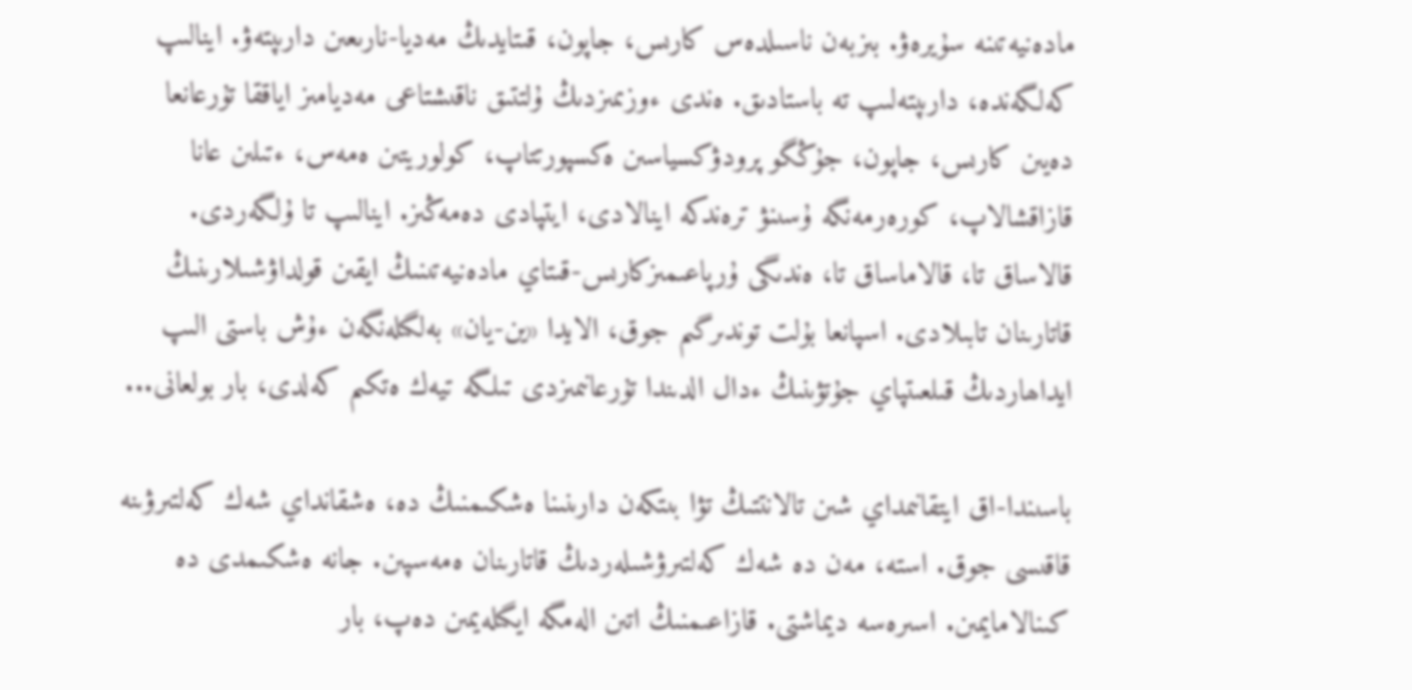مادەنيەتىنە سۇيرەۋ. بىزبەن ناسىلدەس كارىس، جاپون، قىتايدىڭ مەديا-نارىعىن دارىپتەۋ. اينالىپ كەلگەندە، دارىپتەلىپ تە باستادىق. ەندى ءوزىمىزدىڭ ۇلتتىق ناقىشتاعى مەديامىز اياققا تۇرعانعا دەيىن كارىس، جاپون، جۇڭگو پرودۋكسياسىن ەكسپورتتاپ، كولوريتىن ەمەس، ءتىلىن عانا قازاقشالاپ، كورەرمەنگە ۇسىنۋ ترەندكە اينالادى، ايتپادى دەمەڭىز. اينالىپ تا ۇلگەردى. قالاساق تا، قالاماساق تا، ەندىگى ۇرپاعىمىزكارىس-قىتاي مادەنيەتىنىڭ ايقىن قولداۋشىلارىنىڭ قاتارىنان تابىلادى. اسپانعا بۇلت توندىرگىم جوق، الايدا «ين-يان» بەلگىلەنگەن ءۇش باستى الىپ ايداھاردىڭ قىلعىتپاي جۇتۋىنىڭ ءدال الدىندا تۇرعانىمىزدى تىلگە تيەك ەتكىم كەلدى، بار بولعانى...

باسىندا-اق ايتقانىمداي شىن تالانتتىڭ تۋا بىتكەن دارىنىنا ەشكىمنىڭ دە، ەشقانداي شەك كەلتىرۋىنە قاقىسى جوق. استە، مەن دە شەك كەلتىرۋشىلەردىڭ قاتارىنان ەمەسپىن. جانە ەشكىمدى دە كىنالامايمىن. اسىرەسە ديماشتى. قازاعىمنىڭ اتىن الەمگە ايگىلەيمىن دەپ، بار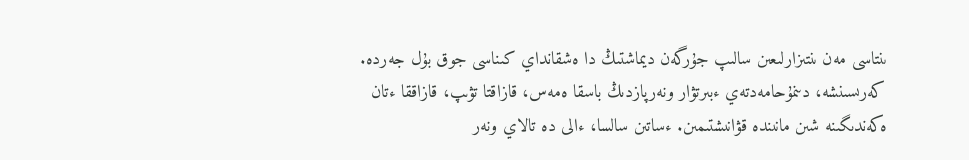ىنتاسى مەن ىنتىزارلىعىن سالىپ جۇرگەن ديماشتىڭ دا ەشقانداي كىناسى جوق بۇل جەردە. كەرىسىنشە، دىنمۇحامەدتەي ءبىرتۋار ونەرپازدىڭ باسقا ەمەس، قازاقتا تۋىپ، قازاققا ءتان ەكەندىگىنە شىن مانىندە قۋانىشتىمىن. ءساتىن سالسا، ءالى دە تالاي ونەر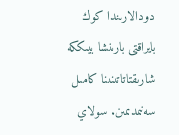دودالارىندا كوك بايراقتى بارىنشا بيىككە شارىقتاتاتىنىنا كامىل سەنىمدىمىن. سولاي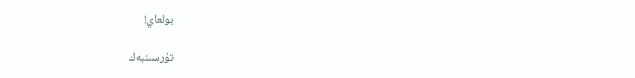بولعاي!

تۇرسىنبەك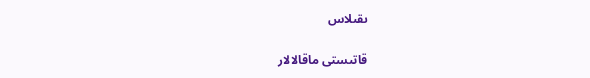ىقىلاس

قاتىستى ماقالالار